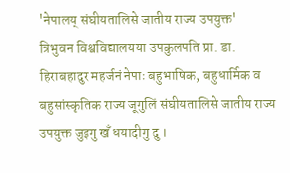'नेपालय् संघीयतालिसे जातीय राज्य उपयुक्त'
त्रिभुवन विश्वविद्यालयया उपकुलपति प्रा. डा. हिराबहादुर महर्जनं नेपाः बहुभाषिक, बहुधार्मिक व बहुसांस्कृतिक राज्य जूगुलिं संघीयतालिसे जातीय राज्य उपयुक्त जुइगु खँ धयादीगु दु ।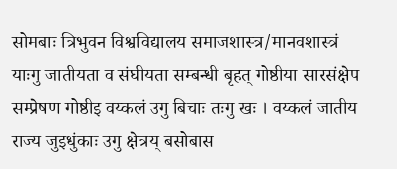सोमबाः त्रिभुवन विश्वविद्यालय समाजशास्त्र/मानवशास्त्रं याःगु जातीयता व संघीयता सम्बन्धी बृहत् गोष्ठीया सारसंक्षेप सम्प्रेषण गोष्ठीइ वय्कलं उगु बिचाः तःगु खः । वय्कलं जातीय राज्य जुइधुंकाः उगु क्षेत्रय् बसोबास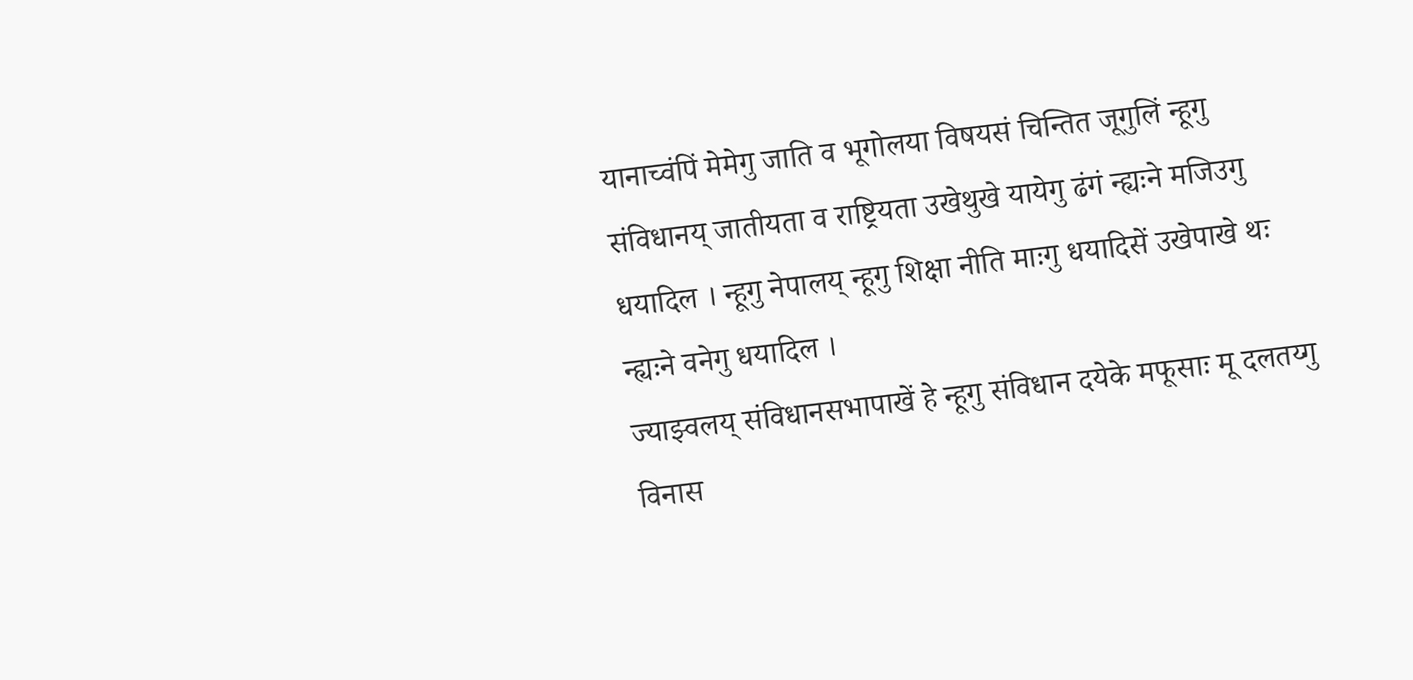यानाच्वंपिं मेमेगु जाति व भूगोलया विषयसं चिन्तित जूगुलिं न्हूगु संविधानय् जातीयता व राष्ट्रियता उखेथुखे यायेगु ढंगं न्ह्यःने मजिउगु धयादिल । न्हूगु नेपालय् न्हूगु शिक्षा नीति माःगु धयादिसें उखेपाखे थः न्ह्यःने वनेगु धयादिल ।
ज्याझ्वलय् संविधानसभापाखें हे न्हूगु संविधान दयेके मफूसाः मू दलतय्गु विनास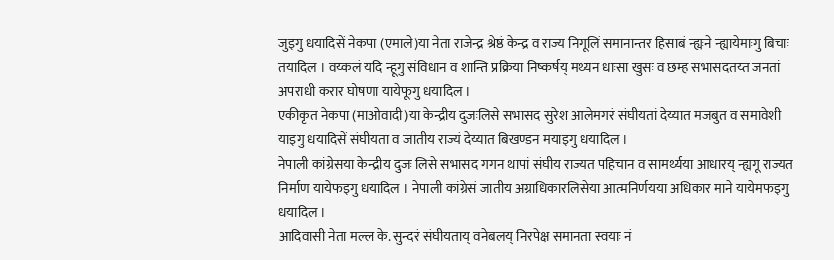जुइगु धयादिसें नेकपा (एमाले)या नेता राजेन्द्र श्रेष्ठं केन्द्र व राज्य निगूलिं समानान्तर हिसाबं न्ह्यःने न्ह्यायेमाःगु बिचाः तयादिल । वय्कलं यदि न्हूगु संविधान व शान्ति प्रक्रिया निष्कर्षय् मथ्यन धाःसा खुसः व छम्ह सभासदतय्त जनतां अपराधी करार घोषणा यायेफूगु धयादिल ।
एकीकृत नेकपा (माओवादी)या केन्द्रीय दुजःलिसे सभासद सुरेश आलेमगरं संघीयतां देय्यात मजबुत व समावेशी याइगु धयादिसें संघीयता व जातीय राज्यं देय्यात बिखण्डन मयाइगु धयादिल ।
नेपाली कांग्रेसया केन्द्रीय दुजः लिसे सभासद गगन थापां संघीय राज्यत पहिचान व सामर्थ्यया आधारय् न्ह्यगू राज्यत निर्माण यायेफइगु धयादिल । नेपाली कांग्रेसं जातीय अग्राधिकारलिसेया आत्मनिर्णयया अधिकार माने यायेमफइगु धयादिल ।
आदिवासी नेता मल्ल के. सुन्दरं संघीयताय् वनेबलय् निरपेक्ष समानता स्वयाः नं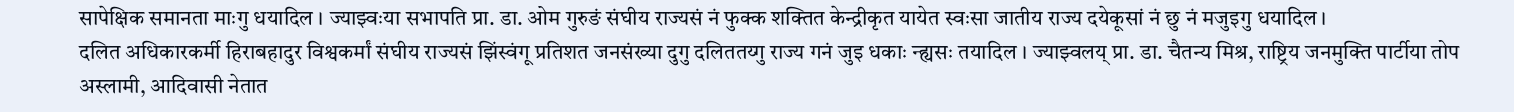सापेक्षिक समानता माःगु धयादिल । ज्याझ्वःया सभापति प्रा. डा. ओम गुरुङं संघीय राज्यसं नं फुक्क शक्तित केन्द्रीकृत यायेत स्वःसा जातीय राज्य दयेकूसां नं छु नं मजुइगु धयादिल ।
दलित अधिकारकर्मी हिराबहादुर विश्वकर्मां संघीय राज्यसं झिंस्वंगू प्रतिशत जनसंख्या दुगु दलिततय्गु राज्य गनं जुइ धकाः न्ह्यसः तयादिल । ज्याझ्वलय् प्रा. डा. चैतन्य मिश्र, राष्ट्रिय जनमुक्ति पार्टीया तोप अस्लामी, आदिवासी नेतात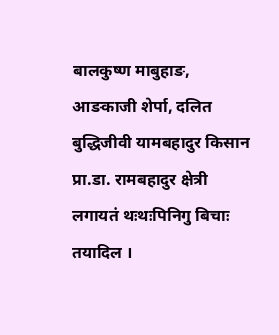बालकुष्ण माबुहाङ, आङकाजी शेर्पा, दलित बुद्धिजीवी यामबहादुर किसान प्रा.डा. रामबहादुर क्षेत्री लगायतं थःथःपिनिगु बिचाः तयादिल ।